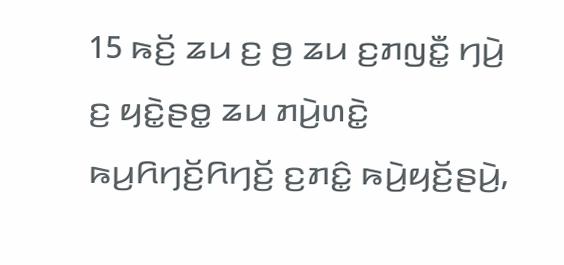15 ꤒꤢꤩ꤬ ꤘꤣ ꤢ꤬ ꤥ꤬ ꤘꤣ ꤢ꤬ꤊꤜꤢꤪ꤭ ꤚꤣꤧ꤬ ꤢ꤬ ꤟꤢꤧ꤭ꤔꤥ꤭ ꤘꤣ ꤊꤣꤧ꤬ꤛꤢꤧ꤭ ꤒꤣ꤬ꤖꤚꤢꤩ꤬ꤖꤚꤢꤩ꤬ ꤢ꤬ꤊꤢꤨ꤭ ꤒꤣꤧ꤬ꤟꤢꤩ꤬ꤔꤣꤧ꤬,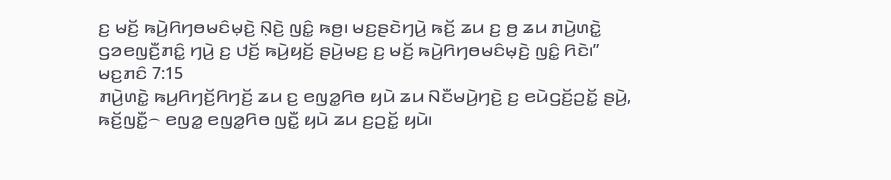ꤢ꤬ ꤗꤢꤩ꤬ ꤒꤣꤧ꤬ꤖꤚꤥꤗꤢꤨꤗ꤫ꤢꤧ꤬ ꤡ꤫ꤢꤧ꤬ ꤜꤢꤨ꤭ ꤒꤥ꤬꤯ ꤗꤢ꤬ꤔꤢꤧꤚꤣꤧ꤬ ꤒꤢꤩ꤬ ꤘꤣ ꤢ꤬ ꤥ꤬ ꤘꤣ ꤊꤣꤧ꤬ꤛꤢꤧ꤭ ꤞꤤꤕꤜꤢꤪ꤬ꤊꤢꤨ꤭ ꤚꤣꤧ꤬ ꤢ꤬ ꤓꤢꤩ꤬ ꤒꤣꤧ꤬ꤟꤢꤩ꤬ ꤔꤣꤧ꤬ꤗꤢ꤬ ꤢ꤬ ꤗꤢꤩ꤬ ꤒꤣꤧ꤬ꤖꤚꤥꤗꤢꤨꤗ꤫ꤢꤧ꤬ ꤜꤢꤨ꤭ ꤖꤢꤧ꤯”
ꤗꤢ꤬ꤊꤢꤨ 7:15
ꤊꤣꤧ꤬ꤛꤢꤧ꤭ ꤒꤣ꤬ꤖꤚꤢꤩ꤬ꤖꤚꤢꤩ꤬ ꤘꤣ ꤢ꤬ ꤕꤜꤤ꤭ꤖꤥ ꤟꤣꤧ ꤘꤣ ꤡꤢꤪꤗꤣꤧ꤬ꤚꤢꤧ꤬ ꤢ꤬ ꤕꤣꤧꤞꤢꤩ꤬ꤑꤢꤩ꤭ ꤔꤣꤧ꤬, ꤒꤢꤩ꤬ꤜꤢꤪ꤭꤮ ꤕꤜꤤ꤭ ꤕꤜꤤ꤭ꤖꤥ ꤜꤢꤪ꤭ ꤟꤣꤧ ꤘꤣ ꤢ꤬ꤑꤢꤩ꤭ ꤟꤣꤧ꤯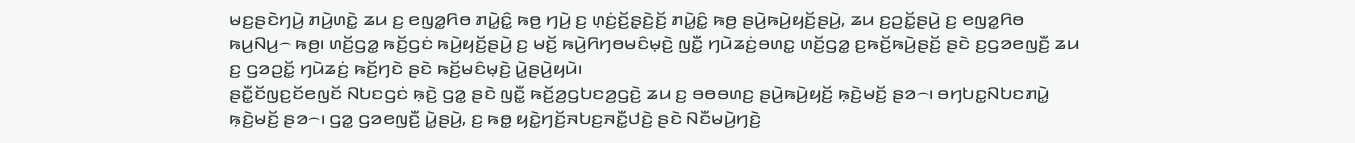ꤗꤢ꤬ꤔꤢꤧꤚꤣꤧ꤬ ꤊꤣꤧ꤬ꤛꤢꤧ꤭ ꤘꤣ ꤢ꤬ ꤕꤜꤤ꤭ꤖꤥ ꤊꤣꤧ꤭ꤢꤨ꤭ ꤒꤥ꤬ ꤚꤣꤧ꤬ ꤢ꤬ ꤛ꤫ꤢꤦ꤬ꤢꤩ꤬ꤔ꤫ꤢꤧ꤬ꤢꤩ꤬ ꤊꤣꤧ꤭ꤢꤨ꤭ ꤒꤥ꤬ ꤔꤣꤧ꤬ꤒꤣꤧ꤬ꤟꤢꤩ꤬ꤔꤣꤧ꤬, ꤘꤣ ꤢ꤬ꤑꤢꤩ꤭ꤔꤣꤧ꤬ ꤢ꤬ ꤕꤜꤤ꤭ꤖꤥ ꤒꤣ꤬ꤡꤣ꤬꤮ ꤒꤥ꤬꤯ ꤛꤢꤩ꤬ꤞꤤ꤭ ꤒꤢꤩ꤬ꤞꤢꤦ ꤒꤣꤧ꤬ꤟꤢꤩ꤬ꤔꤣꤧ꤬ ꤢ꤬ ꤗꤢꤩ꤬ ꤒꤣꤧ꤬ꤖꤚꤥꤗꤢꤨꤗ꤫ꤢꤧ꤬ ꤜꤢꤪ꤭ ꤚꤣꤧꤘꤢꤦ꤬ꤋꤛꤢ꤭ ꤛꤢꤩ꤬ꤞꤤ꤭ ꤢ꤬ꤒꤢꤩ꤬ꤒꤣꤧ꤬ꤔꤢꤩ꤬ ꤔꤢꤧ ꤢ꤬ꤞꤤꤕꤜꤢꤪ꤬ ꤘꤣ ꤢ꤬ ꤞꤤꤑꤢꤩ꤭ ꤚꤣꤧꤘꤢꤦ꤬ ꤒꤢꤩ꤬ꤚꤢꤧ ꤔꤢꤧ ꤒꤢꤩ꤬ꤗꤢꤨꤗ꤫ꤢꤧ꤬ ꤣꤧ꤭ꤔꤣꤧ꤬ꤟꤣꤧ꤯
ꤔꤢꤪ꤭ꤢꤩꤜꤢ꤬ꤢꤩꤕꤜꤢꤩ ꤡꤝꤢꤞꤢꤦ ꤒ꤫ꤢꤧ꤬ ꤞꤤ꤭ ꤔꤢꤧ ꤜꤢꤪ꤭ ꤒꤢꤩ꤬ꤤ꤬ꤞꤝꤢꤤ꤬ꤞꤢꤧ꤬ ꤘꤣ ꤢ꤬ ꤋꤥꤋꤛꤢ꤬ ꤔꤣꤧ꤬ꤒꤣꤧ꤬ꤟꤢꤩ꤬ ꤒ꤫ꤢꤧ꤬ꤗꤢꤩ꤬ ꤔꤤ꤮꤯ ꤋꤚꤝꤢ꤭ꤡꤝꤢꤊꤣꤧ꤭ ꤒ꤫ꤢꤧ꤬ꤗꤢꤩ꤬ ꤔꤤ꤮꤯ ꤞꤤ꤭ ꤞꤤꤕꤜꤢꤪ꤬ ꤣꤧ꤭ꤔꤣꤧ꤬, ꤢ꤬ ꤒꤥ꤭ ꤟꤢꤧ꤭ꤚꤢꤩ꤬ꤏꤝꤢ꤬ꤏꤢꤪ꤭ꤓꤢꤧ꤬ ꤔꤢꤧ ꤡꤢꤪꤗꤣꤧ꤬ꤚꤢꤧ꤬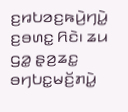ꤢ꤬ꤙꤝꤤꤢ꤬ꤒꤣꤧ꤬ꤚꤣꤧ꤭ ꤢ꤬ꤋꤛꤢ꤭ ꤖꤢꤧ꤯ ꤘꤣ ꤞꤤ꤭ ꤔ꤫ꤤ꤬ꤘꤢ꤭ ꤋꤚꤝꤢ꤭ꤗꤢꤩ꤬ꤊꤣꤧ꤭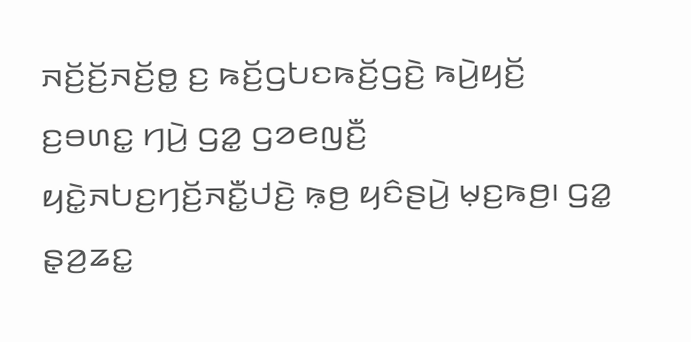ꤏꤢꤩ꤬ꤢꤩ꤬ꤏꤢꤩ꤬ꤥ꤭ ꤢ꤬ ꤒꤢꤩ꤬ꤞꤝꤢꤒꤢꤩ꤬ꤞꤢꤧ꤬ ꤒꤣꤧ꤬ꤟꤢꤩ꤬ ꤢ꤬ꤋꤛꤢ꤭ ꤚꤣꤧ꤬ ꤞꤤ꤭ ꤞꤤꤕꤜꤢꤪ꤬ ꤟꤢꤧ꤭ꤏꤝꤢ꤬ꤚꤢꤩ꤬ꤏꤢꤪ꤭ꤓꤢꤧ꤬ ꤒ꤫ꤥ꤬ ꤟꤢꤨꤔꤣꤧ꤬ ꤗ꤫ꤢ꤬ꤒꤥ꤬꤯ ꤞꤤ꤭ ꤔ꤫ꤤ꤬ꤘꤢ꤭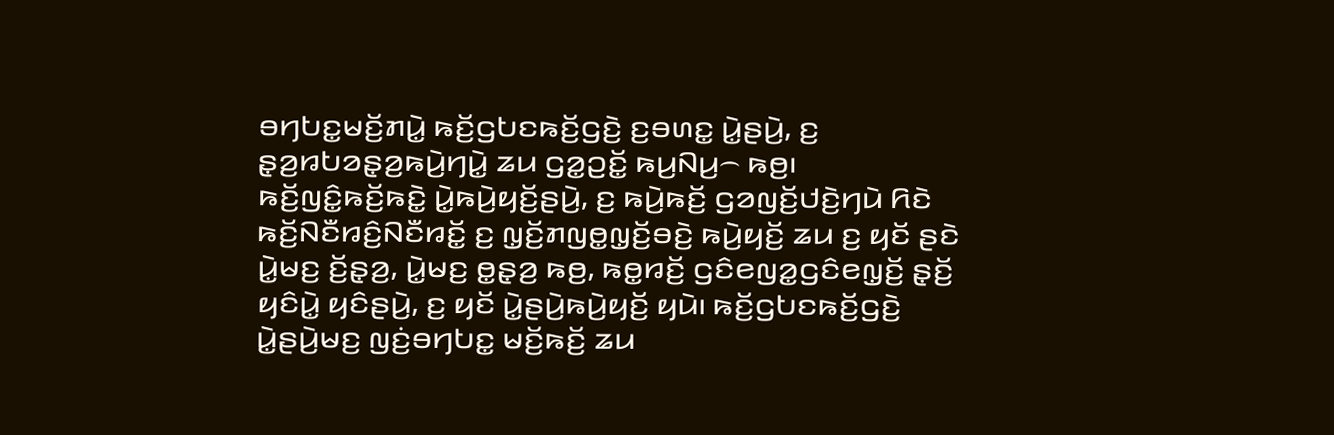ꤋꤚꤝꤢ꤭ꤗꤢꤩ꤬ꤊꤣꤧ꤭ ꤒꤢꤩ꤬ꤞꤝꤢꤒꤢꤩ꤬ꤞꤢꤧ꤬ ꤢ꤬ꤋꤛꤢ꤭ ꤣꤧ꤭ꤔꤣꤧ꤬, ꤢ꤬ ꤔ꤫ꤤ꤬ꤙꤝꤤꤔ꤫ꤤ꤬ꤒꤣꤧ꤬ꤚꤣꤧ꤭ ꤘꤣ ꤞꤤ꤭ꤑꤢꤩ꤭ ꤒꤣ꤬ꤡꤣ꤬꤮ ꤒꤥ꤬꤯
ꤒꤢꤩ꤬ꤜꤢꤨ꤭ꤒꤢꤩ꤬ꤒꤢꤧ꤭ ꤣꤧ꤭ꤒꤣꤧ꤬ꤟꤢꤩ꤬ꤔꤣꤧ꤬, ꤢ꤬ ꤒꤣꤧ꤬ꤒꤢꤩ꤬ ꤞꤤꤜꤢꤩ꤬ꤓꤢꤧ꤬ꤚꤣꤧ ꤖꤢꤧ ꤒꤢꤩ꤬ꤡꤢꤪꤙꤢꤨ꤬ꤡꤢꤪꤙꤢꤩ꤭ ꤢ꤬ ꤜ꤫ꤢꤩ꤬ꤊꤜꤥ꤭ꤜ꤫ꤢꤩ꤬ꤋꤢꤧ꤬ ꤒꤣꤧ꤬ꤟꤢꤩ꤬ ꤘꤣ ꤢ꤬ ꤟꤢꤩ ꤔꤢꤧ ꤣꤧ꤭ꤗꤢ꤬ ꤢꤩ꤬ꤔ꤫ꤤ꤬, ꤣꤧ꤭ꤗꤢ꤬ ꤥ꤭ꤔ꤫ꤤ꤬ ꤒꤥ꤬, ꤒꤥ꤭ꤙꤢꤩ꤬ ꤞꤢꤨꤕꤜꤤ꤭ꤞꤢꤨꤕꤜ꤫ꤢꤩ꤬ ꤔ꤫ꤢꤩ꤬ ꤟꤢꤨꤣꤧ꤭ ꤟꤢꤨꤔꤣꤧ꤬, ꤢ꤬ ꤟꤢꤩ ꤣꤧ꤭ꤔꤣꤧ꤬ꤒꤣꤧ꤬ꤟꤢꤩ꤬ ꤟꤣꤧ꤯ ꤒꤢꤩ꤬ꤞꤝꤢꤒꤢꤩ꤬ꤞꤢꤧ꤬ ꤣꤧ꤭ꤔꤣꤧ꤬ꤗꤢ꤬ ꤜꤢꤦ꤬ꤋꤚꤝꤢ꤭ ꤗꤢꤩ꤬ꤒꤢꤩ꤬ ꤘꤣ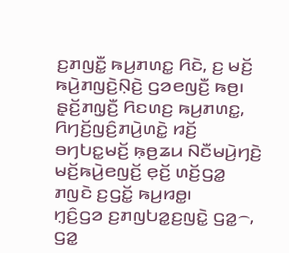ꤢ꤬ꤊꤜꤢꤪ꤭ ꤒꤣ꤬ꤊꤛꤢ꤭ ꤖꤢꤧ, ꤢ꤬ ꤗꤢꤩ꤬ ꤒꤣꤧ꤬ꤊꤜꤢꤧ꤬ꤡ꤫ꤢꤧ꤬ ꤞꤤꤕꤜꤢꤪ꤬ ꤒꤥ꤬꤯ ꤔ꤫ꤢꤩ꤬ꤊꤜ꤫ꤢꤪ꤬ ꤖꤢꤛꤢ꤬ ꤒꤣ꤬ꤊꤛꤢ꤭, ꤖꤚꤢꤩ꤬ꤜꤢꤨ꤬ꤊꤣꤧ꤬ꤛꤢꤧ꤭ ꤙꤢꤩ꤬ ꤋꤚꤝꤢ꤭ꤗꤢꤩ꤬ ꤒ꤫ꤥ꤬ꤘꤣ ꤡꤢꤪꤗꤣꤧ꤬ꤚꤢꤧ꤬ ꤗꤢꤩ꤬ꤒꤣꤧ꤬ꤕꤜꤢꤩ꤬ ꤕ꤫ꤢꤩ꤬ ꤛꤢꤩ꤬ꤞꤤ꤭ ꤊꤜꤢꤧ ꤢ꤬ꤞꤢꤩ꤭ ꤒꤣ꤬ꤙꤥ꤭꤯
ꤚ꤫ꤢꤨ꤬ꤞꤤ ꤢ꤬ꤊꤜꤝꤤ꤭ꤢ꤬ꤜꤢꤧ꤭ ꤞꤤ꤭꤮, ꤞꤤ꤭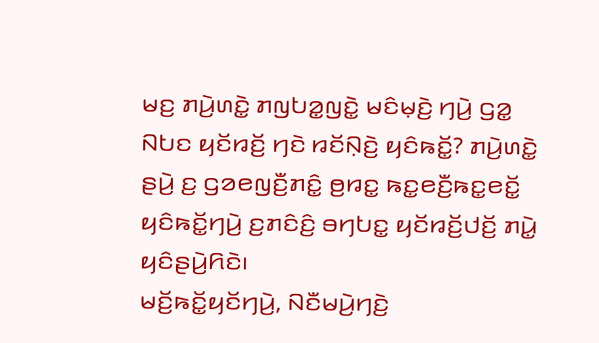ꤗꤢ꤬ ꤊꤣꤧ꤬ꤛꤢꤧ꤭ ꤊꤜꤝꤤ꤭ꤜꤢꤧ꤭ ꤗꤢꤨꤗ꤫ꤢꤧ꤬ ꤚꤣꤧ꤬ ꤞꤤ꤭ ꤡꤝꤢ ꤟꤢꤩꤙꤢꤩ꤬ ꤚꤢꤧ ꤙꤢꤩꤡ꤫ꤢꤧ꤬ ꤟꤢꤨꤒꤢꤩ꤭? ꤊꤣꤧ꤬ꤛꤢꤧ꤭ ꤔꤣꤧ꤬ ꤢ꤬ ꤞꤤꤕꤜꤢꤪ꤬ꤊꤢꤨ꤭ ꤥ꤬ꤙꤢ꤭ ꤒꤢ꤭ꤕꤢꤪ꤬ꤒꤢ꤭ꤕꤢꤩ꤭ ꤟꤢꤨꤒꤢꤩ꤭ꤚꤣꤧ꤬ ꤢ꤬ꤊꤢꤨꤢꤨ꤬ ꤋꤚꤝꤢ꤭ ꤟꤢꤩꤙꤢꤩ꤬ꤓꤢꤩ꤬ ꤊꤣꤧ꤭ ꤟꤢꤨꤔꤣꤧ꤬ꤖꤢꤧ꤯
ꤗꤢꤩ꤬ꤒꤢꤩ꤭ꤟꤢꤩꤚꤣꤧ꤬, ꤡꤢꤪꤗꤣꤧ꤬ꤚꤢꤧ꤬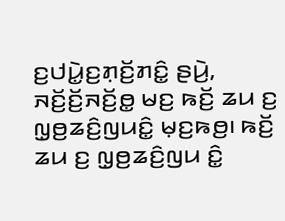ꤢ꤬ꤓꤣꤧ꤭ꤢ꤬ꤊ꤫ꤢꤩ꤬ꤊꤢꤨ꤭ ꤔꤣꤧ꤬, ꤏꤢꤩ꤬ꤢꤩ꤬ꤏꤢꤩ꤬ꤥ꤭ ꤗꤢ꤬ ꤒꤢꤩ꤬ ꤘꤣ ꤢ꤬ ꤜ꤫ꤥ꤬ꤘꤢꤨ꤬ꤜꤣꤢꤨ꤭ ꤗ꤫ꤢ꤬ꤒꤥ꤬꤯ ꤒꤢꤩ꤬ ꤘꤣ ꤢ꤬ ꤜ꤫ꤥ꤬ꤘꤢꤨ꤬ꤜꤣ ꤢꤨ꤭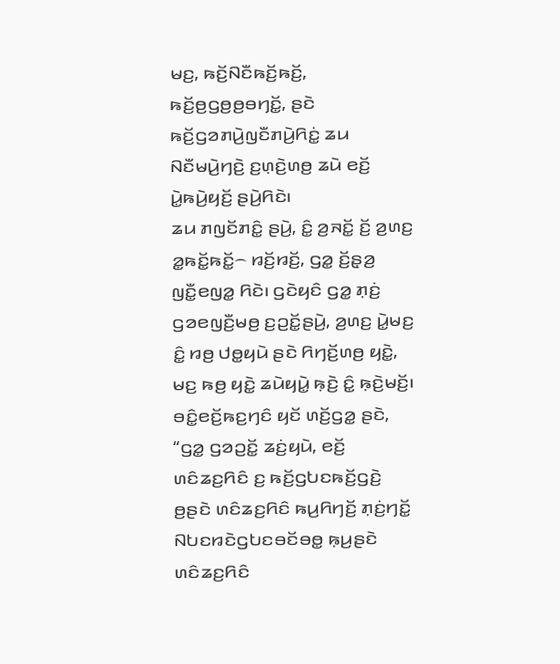ꤗꤢ꤬, ꤒꤢꤩ꤬ꤡꤢꤪꤒꤢꤩ꤬ꤒꤢꤩ꤬, ꤒꤢꤩ꤬ꤥ꤬ꤞꤥ꤬ꤥ꤬ꤋꤚꤢꤩ꤭, ꤔꤢꤧ ꤒꤢꤩ꤬ꤞꤤꤊꤣꤧ꤬ꤜꤢꤪꤊꤣꤧ꤬ꤖꤢꤦ꤭ ꤘꤣ ꤡꤢꤪꤗꤣꤧ꤬ꤚꤢꤧ꤬ ꤢ꤬ꤛ꤫ꤢꤧ꤬ꤛꤥ꤬ ꤘꤣꤧ ꤕꤢꤩ꤬ ꤣꤧ꤭ꤒꤣꤧ꤬ꤟꤢꤩ꤬ ꤔꤣꤧ꤬ꤖꤢꤧ꤯
ꤘꤣ ꤊꤜꤢꤩꤊꤢꤨ꤭ ꤔꤣꤧ꤬, ꤢꤨ꤭ ꤤ꤬ꤏꤢꤩ꤭ ꤢꤩ꤬ ꤤ꤬ꤛꤢ꤬ ꤤ꤭ꤒꤢꤩ꤭ꤒꤢꤩ꤭꤮ ꤙꤢꤩ꤬ꤙꤢꤩ꤬, ꤞꤤ꤭ ꤢꤩ꤬ꤔ꤫ꤤ꤬ ꤜꤢꤪ꤭ꤕꤜꤤ꤭ ꤖꤢꤧ꤯ ꤞꤢꤧꤟꤢꤨ ꤞꤤ꤭ ꤊ꤫ꤢꤦ꤬ ꤞꤤꤕꤜꤢꤪ꤬ꤗꤥ꤬ ꤢ꤬ꤑꤢꤩ꤭ꤔꤣꤧ꤬, ꤤ꤬ꤛꤢ꤬ ꤣꤧ꤭ꤗꤢ꤬ ꤢꤨ꤭ ꤙꤥ꤬ ꤓꤥ꤭ꤟꤣꤧ ꤔꤢꤧ ꤖꤚꤢꤩ꤬ꤛꤥ꤬ ꤟꤢꤧ꤭, ꤗꤢ꤬ ꤒꤥ꤬ ꤟꤢꤧ꤭ ꤘꤣꤧꤟꤣꤧ꤭ ꤒ꤫ꤢꤧ꤬ ꤢꤨ꤭ ꤒ꤫ꤢꤧ꤬ꤗꤢꤩ꤬꤯
ꤋꤢꤨ꤭ꤕꤢꤩ꤬ꤒꤢ꤬ꤚꤢꤨ ꤟꤢꤩ ꤛꤢꤩ꤬ꤞꤤ꤭ ꤔꤢꤧ, “ꤞꤤ꤭ ꤞꤤꤑꤢꤩ꤭ ꤘꤢꤦ꤬ꤟꤣꤧ, ꤕꤢꤩ꤬ ꤛꤢꤨꤘꤢ꤬ꤖꤢꤨ ꤢ꤬ ꤒꤢꤩ꤬ꤞꤝꤢꤒꤢꤩ꤬ꤞꤢꤧ꤬ ꤥ꤬ꤔꤢꤧ ꤛꤢꤨꤘꤢ꤬ꤖꤢꤨ ꤒꤣ꤬ꤖꤚꤢꤩ꤬ ꤊ꤫ꤢꤦ꤬ꤚꤢꤩ꤭ ꤡꤝꤢꤙꤢꤧꤞꤝꤢꤋꤢꤩꤋꤥ꤭ ꤒ꤫ꤣ꤬ꤔꤢꤧ ꤛꤢꤨꤘꤢ꤬ꤖꤢꤨ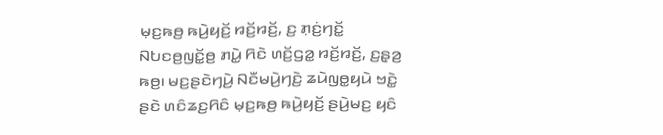ꤗ꤫ꤢ꤬ꤒꤥ꤬ ꤒꤣꤧ꤬ꤟꤢꤩ꤬ ꤙꤢꤩ꤬ꤙꤢꤩ꤬, ꤢ꤬ ꤊ꤫ꤢꤦ꤬ꤚꤢꤩ꤭ ꤡꤝꤢꤥ꤬ꤜꤢꤩ꤭ꤥ꤬ ꤊꤣꤧ꤭ ꤖꤢꤧ ꤛꤢꤩ꤬ꤞꤤ꤭ ꤙꤢꤩ꤬ꤙꤢꤩ꤬, ꤢ꤬ꤔ꤫ꤤ꤬ ꤒꤥ꤬꤯ ꤗꤢ꤬ꤔꤢꤧꤚꤣꤧ꤬ ꤡꤢꤪꤗꤣꤧ꤬ꤚꤢꤧ꤬ ꤘꤣꤧꤜꤥ꤭ꤟꤣꤧ ꤠꤢꤧ꤭ ꤔꤢꤧ ꤛꤢꤨꤘꤢ꤬ꤖꤢꤨ ꤗ꤫ꤢ꤬ꤒꤥ꤬ ꤒꤣꤧ꤬ꤟꤢꤩ꤬ ꤔꤣꤧ꤬ꤗꤢ꤬ ꤟꤢꤨ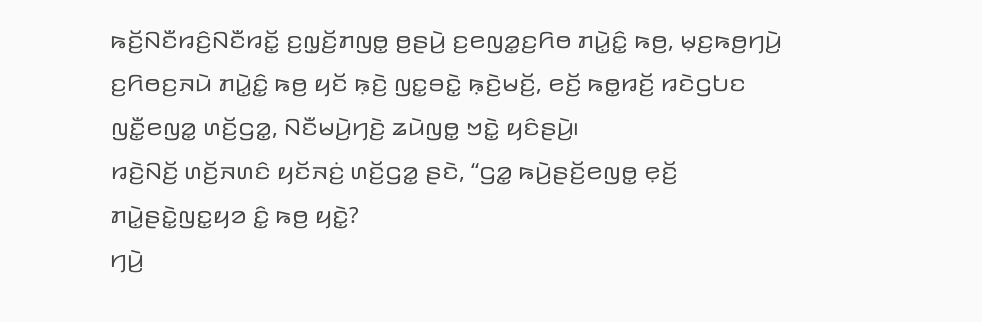ꤒꤢꤩ꤬ꤡꤢꤪꤙꤢꤨ꤬ꤡꤢꤪꤙꤢꤩ꤭ ꤢ꤬ꤜ꤫ꤢꤩ꤬ꤊꤜꤥ꤭ ꤥ꤬ꤔꤣꤧ꤬ ꤢ꤬ꤕꤜꤤ꤭ꤢ꤬ꤖꤥ ꤊꤣꤧ꤭ꤢꤨ꤭ ꤒꤥ꤬, ꤗ꤫ꤢ꤬ꤒꤥ꤬ꤚꤣꤧ꤬ ꤢ꤬ꤖꤥꤢ꤬ꤏꤣꤧ ꤊꤣꤧ꤭ꤢꤨ꤭ ꤒꤥ꤬ ꤟꤢꤩ ꤒ꤫ꤢꤧ꤬ ꤜꤢ꤭ꤋꤢꤧ꤭ ꤒ꤫ꤢꤧ꤬ꤗꤢꤩ꤬, ꤕꤢꤩ꤬ ꤒꤥ꤭ꤙꤢꤩ꤬ ꤙꤢꤧꤞꤝꤢ ꤜꤢꤪ꤭ꤕꤜꤤ꤭ ꤛꤢꤩ꤬ꤞꤤ꤭, ꤡꤢꤪꤗꤣꤧ꤬ꤚꤢꤧ꤬ ꤘꤣꤧꤜꤥ꤭ ꤠꤢꤧ꤭ ꤟꤢꤨꤔꤣꤧ꤬꤯
ꤙꤢꤧ꤬ꤡꤢꤩ꤬ ꤛꤢꤩ꤬ꤏꤛꤢꤨ ꤟꤢꤩꤏꤢꤦ꤬ ꤛꤢꤩ꤬ꤞꤤ꤭ ꤔꤢꤧ, “ꤞꤤ꤭ ꤒꤣꤧ꤬ꤔꤢꤩ꤬ꤕꤜꤥ꤭ ꤕ꤫ꤢꤩ꤬ ꤊꤣꤧ꤭ꤔꤢꤧ꤭ꤜꤢ꤭ꤟꤤ ꤢꤨ꤭ ꤒꤥ꤬ ꤟꤢꤧ꤭?
ꤚꤣꤧ꤬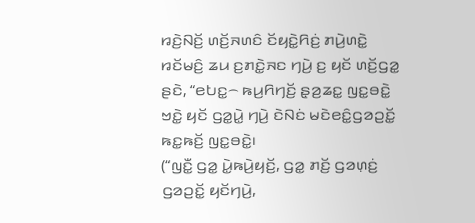ꤙꤢꤧ꤬ꤡꤢꤩ꤬ ꤛꤢꤩ꤬ꤏꤛꤢꤨ ꤢꤩꤟꤢꤧ꤭ꤖꤢꤦ꤬ ꤊꤣꤧ꤬ꤛꤢꤧ꤭ ꤙꤢꤩꤗꤢꤨ꤬ ꤘꤣ ꤢ꤬ꤊꤢꤧ꤭ꤏꤢ ꤚꤣꤧ꤬ ꤢ꤬ ꤟꤢꤩ ꤛꤢꤩ꤬ꤞꤤ꤭ ꤔꤢꤧ, “ꤕꤝꤢ꤭꤮ ꤒꤣ꤬ꤖꤚꤢꤩ꤬ ꤔ꤫ꤤ꤬ꤘꤢ꤭ ꤜꤢ꤭ꤋꤢꤧ꤭ ꤠꤢꤧ꤭ ꤟꤢꤩ ꤞꤤ꤭ꤣꤧ꤭ ꤚꤣꤧ꤬ ꤢꤧꤡꤢꤦ ꤗꤢꤧꤕꤢꤨ꤭ꤞꤤꤑꤢꤩ꤭ ꤒꤢ꤭ꤒꤢꤩ꤬ ꤜꤢ꤭ꤋꤢꤧ꤭꤯
(“ꤜꤢꤪ꤭ ꤞꤤ꤭ ꤣꤧ꤭ꤒꤣꤧ꤬ꤟꤢꤩ꤬, ꤞꤤ꤭ ꤊꤢꤩ꤬ ꤞꤤꤛ꤫ꤢꤦ꤬ ꤞꤤꤑꤢꤩ꤭ ꤟꤢꤩꤚꤣꤧ꤬,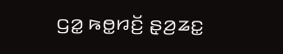ꤞꤤ꤭ ꤒꤥ꤭ꤙꤢꤩ꤬ ꤔ꤫ꤤ꤬ꤘꤢ꤭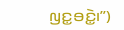ꤜꤢ꤭ꤋꤢꤧ꤭꤯”)